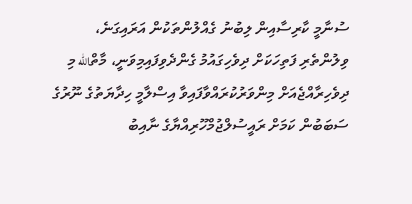ސުނާމީ ކާރިސާއިން ލިބުނު ގެއްލުންތަކުން އަރައިގަނެ، ވިލުންތެރި ފަތިހަކަށް ދިވެހިގައުމު ގެންދެވިފައިމިވަނީ، މާތްالله މި ދިވެހިރާއްޖެއަށް މިންވަރުކުރައްވާފައިވާ އިސްލާމީ ހިދާޔަތުގެ ނޫރުގެ ސަބަބުން ކަމަށް ރައީސުލްޖުމްހޫރިއްޔާގެ ނާއިބު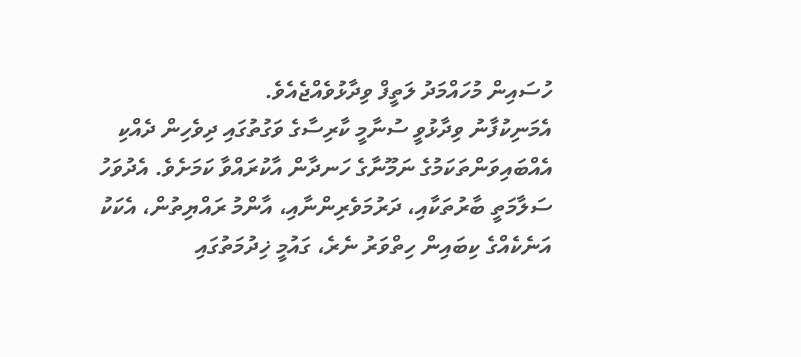ހުސައިން މުހައްމަދު ލަތީފް ވިދާޅުވެއްޖެއެވެ.
އެމަނިކުފާނު ވިދާޅުވީ ސުނާމީ ކާރިސާގެ ވަގުތުގައި ދިވެހިން ދެއްކި އެއްބައިވަންތަކަމުގެ ނަމޫނާގެ ހަނދާން އާކުރައްވާ ކަމަށެވެ. އެދުވަހު ސަލާމަތީ ބާރުތަކާއި، ދަރުމަވެރިންނާއި، އާންމު ރައްޔިތުން، އެކަކު އަނެކެއްގެ ކިބައިން ހިތްވަރު ނެރެ، ގައުމީ ޚިދުމަތުގައި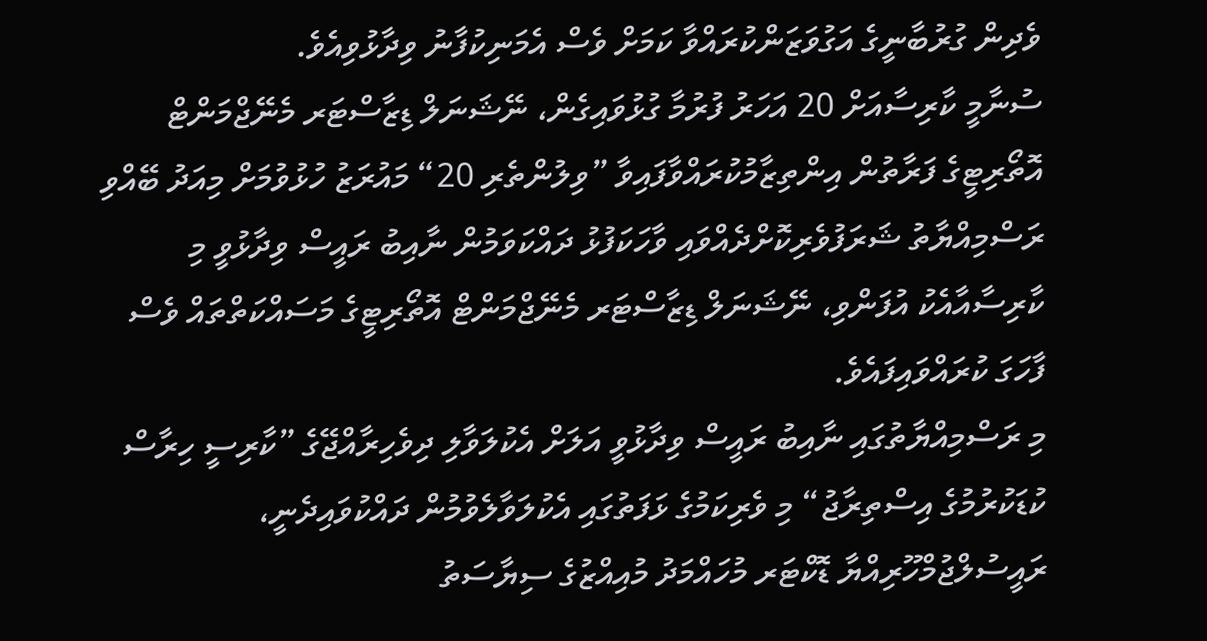ވެދިން ގުރުބާނީގެ އަގުވަޒަންކުރައްވާ ކަމަށް ވެސް އެމަނިކުފާނު ވިދާޅުވިއެވެ.
ސުނާމީ ކާރިސާއަށް 20 އަހަރު ފުރުމާ ގުޅުވައިގެން، ނޭޝަނަލް ޑިޒާސްޓަރ މެނޭޖްމަންޓް އޮތޯރިޓީގެ ފަރާތުން އިންތިޒާމުކުރައްވާފައިވާ ”ވިލުންތެރި 20“ މައުރަޒު ހުޅުވުމަށް މިއަދު ބޭއްވި ރަސްމިއްޔާތު ޝަރަފުވެރިކޮށްދެއްވައި ވާހަކަފުޅު ދައްކަވަމުން ނާއިބު ރައީސް ވިދާޅުވީ މި ކާރިސާއާއެކު އުފަންވި، ނޭޝަނަލް ޑިޒާސްޓަރ މެނޭޖްމަންޓް އޮތޯރިޓީގެ މަސައްކަތްތައް ވެސް ފާހަގަ ކުރައްވައިފައެވެ.
މި ރަސްމިއްޔާތުގައި ނާއިބު ރައީސް ވިދާޅުވީ އަލަށް އެކުލަވާލި ދިވެހިރާއްޖޭގެ ”ކާރިސީ ހިރާސް ކުޑަކުރުމުގެ އިސްތިރާޖު“ މި ވެރިކަމުގެ ޅަފަތުގައި އެކުލަވާލެވުމުން ދައްކުވައިދެނީ، ރައީސުލްޖުމްހޫރިއްޔާ ޑޮކްޓަރ މުހައްމަދު މުއިއްޒުގެ ސިޔާސަތު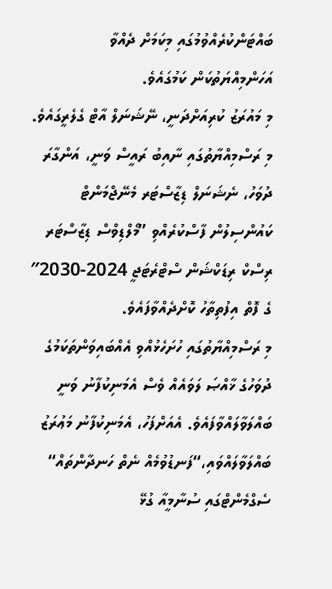ބައްޓަންކުރެއްވުމުގައި މިކަމަށް ދެއްވާ އަހަންމިއްޔަތުކަން ކަމުގައެވެ.
މި މައުރަޒު ކުރިއަށްދަނީ، ނޭޝަނަލް އާޓް ގެލެރީގައެވެ. މި ރަސްމިއްޔާތުގައި ނާއިބު ރައީސް ވަނީ، އަންގާރަ ދުވަހު، ނެޝަނަލް ޑިޒާސްޓަރ މެނޭޖްމަންޓް ކައުންސިލުން ފާސްކުރެއްވި ”މޯލްޑިވްސް ޑިޒާސްޓަރ ރިސްކް ރިޑަކްޝަން ސްޓްރެޓަޖީ 2024-2030″ ގެ ފޮތް އިފުތިތާހު ކޮށްދެއްވާފައެވެ.
މި ރަސްމިއްޔާތުގައި ހުށަހެޅުއްވި އެއްބައިވަންތަކަމުގެ ދުވަހުގެ ޚާއްޞަ ލަވައެއް ވެސް އެމަނިކުފާނު ވަނީ ބައްލަވާލައްވާފައެވެ. އެއަށްފަހު، އެމަނިކުފާނު މަޢުރަޒު ބައްލަވާލައްވައި،“ފަނޑުވުމެއް ނެތް ހަނދާންތައް“ ސެގްމެންޓްގައި ސުނާމީއާ ގުޅޭ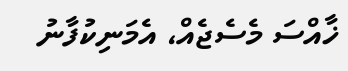ޚާއްސަ މެސެޖެއް، އެމަނިކުފާނު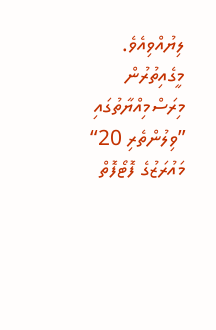ލިޔުއްވިއެވެ. މީގެއިތުރުން މިރަސްމިއްޔާތުގައި ”ވިލުންތެރި 20“ މައުރަޒުގެ ފޮޓޯފޮތް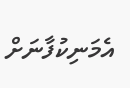އެމަނިކުފާނަށް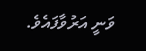ވަނީ އަރުވާފައެވެ.